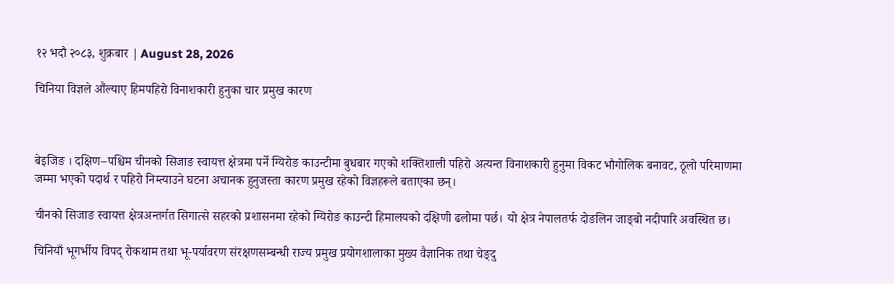१२ भदौ २०८३, शुक्रबार | August 28, 2026

चिनिया विज्ञले औंल्याए हिमपहिरो विनाशकारी हुनुका चार प्रमुख कारण



बेइजिङ । दक्षिण–पश्चिम चीनको सिजाङ स्वायत्त क्षेत्रमा पर्ने ग्यिरोङ काउन्टीमा बुधबार गएको शक्तिशाली पहिरो अत्यन्त विनाशकारी हुनुमा विकट भौगोलिक बनावट, ठूलो परिमाणमा जम्मा भएको पदार्थ र पहिरो निम्त्याउने घटना अचानक हुनुजस्ता कारण प्रमुख रहेको विज्ञहरूले बताएका छन्।

चीनको सिजाङ स्वायत्त क्षेत्रअन्तर्गत सिगात्से सहरको प्रशासनमा रहेको ग्यिरोङ काउन्टी हिमालयको दक्षिणी ढलोमा पर्छ। यो क्षेत्र नेपालतर्फ दोङलिन जाङ्बो नदीपारि अवस्थित छ।

चिनियाँ भूगर्भीय विपद् रोकथाम तथा भू-पर्यावरण संरक्षणसम्बन्धी राज्य प्रमुख प्रयोगशालाका मुख्य वैज्ञानिक तथा चेङ्दु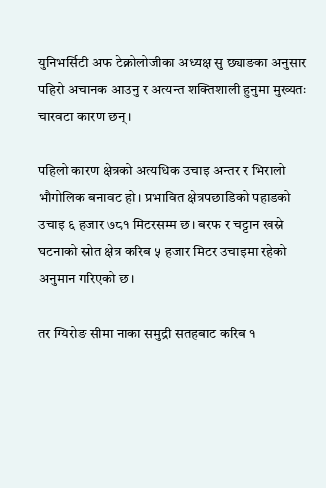युनिभर्सिटी अफ टेक्नोलोजीका अध्यक्ष सु छ्याङका अनुसार पहिरो अचानक आउनु र अत्यन्त शक्तिशाली हुनुमा मुख्यतः चारवटा कारण छन्।

पहिलो कारण क्षेत्रको अत्यधिक उचाइ अन्तर र भिरालो भौगोलिक बनावट हो। प्रभावित क्षेत्रपछाडिको पहाडको उचाइ ६ हजार ७८१ मिटरसम्म छ। बरफ र चट्टान खस्ने घटनाको स्रोत क्षेत्र करिब ५ हजार मिटर उचाइमा रहेको अनुमान गरिएको छ।

तर ग्यिरोङ सीमा नाका समुद्री सतहबाट करिब १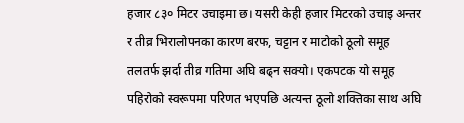हजार ८३० मिटर उचाइमा छ। यसरी केही हजार मिटरको उचाइ अन्तर र तीव्र भिरालोपनका कारण बरफ, चट्टान र माटोको ठूलो समूह तलतर्फ झर्दा तीव्र गतिमा अघि बढ्न सक्यो। एकपटक यो समूह पहिरोको स्वरूपमा परिणत भएपछि अत्यन्त ठूलो शक्तिका साथ अघि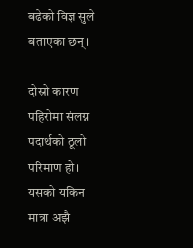बढेको विज्ञ सुले बताएका छन्।

दोस्रो कारण पहिरोमा संलग्न पदार्थको ठूलो परिमाण हो। यसको यकिन मात्रा अझै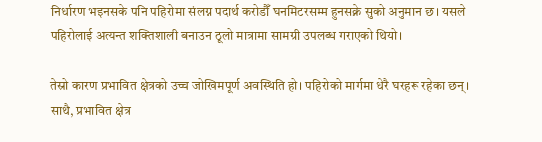निर्धारण भइनसके पनि पहिरोमा संलग्न पदार्थ करोडौँ घनमिटरसम्म हुनसक्ने सुको अनुमान छ। यसले पहिरोलाई अत्यन्त शक्तिशाली बनाउन ठूलो मात्रामा सामग्री उपलब्ध गराएको थियो।

तेस्रो कारण प्रभावित क्षेत्रको उच्च जोखिमपूर्ण अवस्थिति हो। पहिरोको मार्गमा धेरै घरहरू रहेका छन्। साथै, प्रभावित क्षेत्र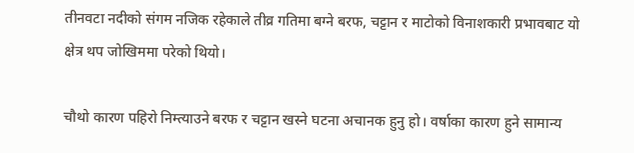तीनवटा नदीको संगम नजिक रहेकाले तीव्र गतिमा बग्ने बरफ, चट्टान र माटोको विनाशकारी प्रभावबाट यो क्षेत्र थप जोखिममा परेको थियो।

चौथो कारण पहिरो निम्त्याउने बरफ र चट्टान खस्ने घटना अचानक हुनु हो। वर्षाका कारण हुने सामान्य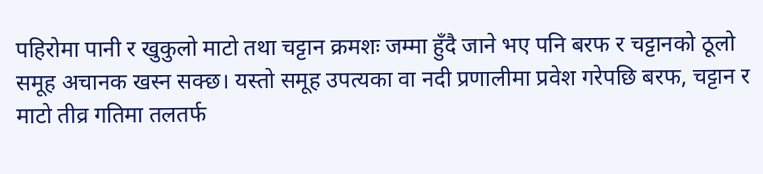पहिरोमा पानी र खुकुलो माटो तथा चट्टान क्रमशः जम्मा हुँदै जाने भए पनि बरफ र चट्टानको ठूलो समूह अचानक खस्न सक्छ। यस्तो समूह उपत्यका वा नदी प्रणालीमा प्रवेश गरेपछि बरफ, चट्टान र माटो तीव्र गतिमा तलतर्फ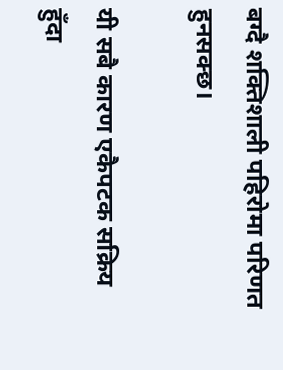बग्दै शक्तिशाली पहिरोमा परिणत हुनसक्छ।

यी सबै कारण एकैपटक सक्रिय हुँदा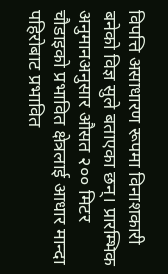विपत्ति असाधारण रूपमा विनाशकारी बनेको विज्ञ सुले बताएका छन्। प्रारम्भिक अनुमानअनुसार औसत २०० मिटर चौडाइको प्रभावित क्षेत्रलाई आधार मान्दा पहिरोबाट प्रभावित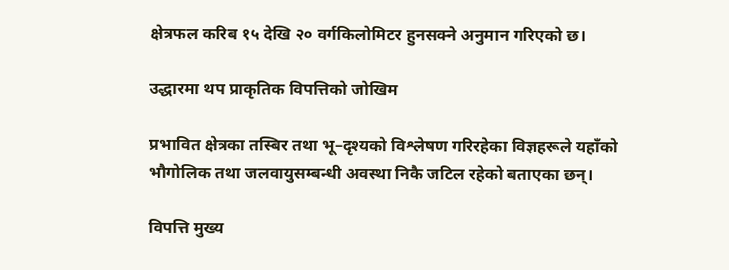क्षेत्रफल करिब १५ देखि २० वर्गकिलोमिटर हुनसक्ने अनुमान गरिएको छ।

उद्धारमा थप प्राकृतिक विपत्तिको जोखिम

प्रभावित क्षेत्रका तस्बिर तथा भू–दृश्यको विश्लेषण गरिरहेका विज्ञहरूले यहाँको भौगोलिक तथा जलवायुसम्बन्धी अवस्था निकै जटिल रहेको बताएका छन्।

विपत्ति मुख्य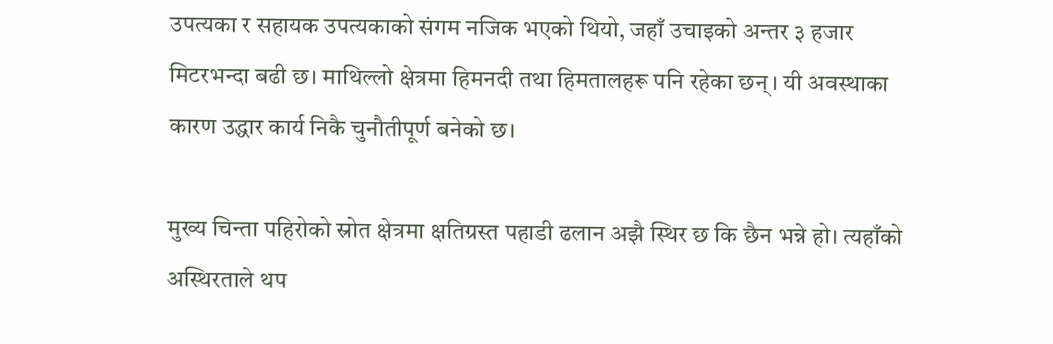उपत्यका र सहायक उपत्यकाको संगम नजिक भएको थियो, जहाँ उचाइको अन्तर ३ हजार मिटरभन्दा बढी छ। माथिल्लो क्षेत्रमा हिमनदी तथा हिमतालहरू पनि रहेका छन्। यी अवस्थाका कारण उद्धार कार्य निकै चुनौतीपूर्ण बनेको छ।

मुख्य चिन्ता पहिरोको स्रोत क्षेत्रमा क्षतिग्रस्त पहाडी ढलान अझै स्थिर छ कि छैन भन्ने हो। त्यहाँको अस्थिरताले थप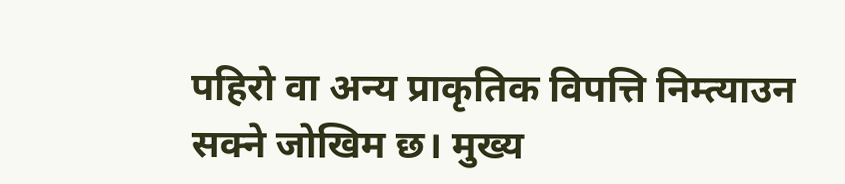पहिरो वा अन्य प्राकृतिक विपत्ति निम्त्याउन सक्ने जोखिम छ। मुख्य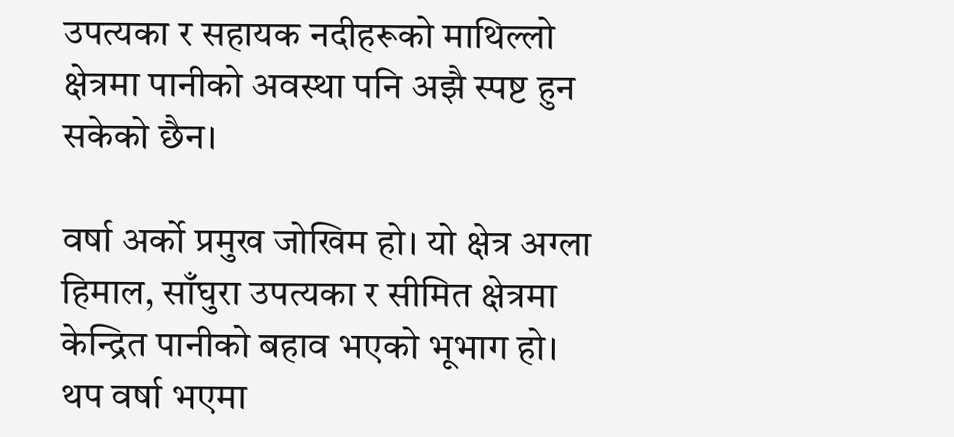उपत्यका र सहायक नदीहरूको माथिल्लो क्षेत्रमा पानीको अवस्था पनि अझै स्पष्ट हुन सकेको छैन।

वर्षा अर्को प्रमुख जोखिम हो। यो क्षेत्र अग्ला हिमाल, साँघुरा उपत्यका र सीमित क्षेत्रमा केन्द्रित पानीको बहाव भएको भूभाग हो। थप वर्षा भएमा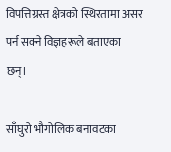विपत्तिग्रस्त क्षेत्रको स्थिरतामा असर पर्न सक्ने विज्ञहरूले बताएका छन्।

साँघुरो भौगोलिक बनावटका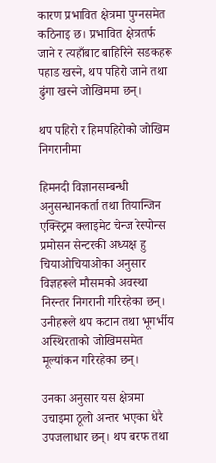कारण प्रभावित क्षेत्रमा पुग्नसमेत कठिनाइ छ। प्रभावित क्षेत्रतर्फ जाने र त्यहाँबाट बाहिरिने सडकहरू पहाड खस्ने, थप पहिरो जाने तथा ढुंगा खस्ने जोखिममा छन्।

थप पहिरो र हिमपहिरोको जोखिम निगरानीमा

हिमनदी विज्ञानसम्बन्धी अनुसन्धानकर्ता तथा तियान्जिन एक्स्ट्रिम क्लाइमेट चेन्ज रेस्पोन्स प्रमोसन सेन्टरकी अध्यक्ष हु चियाओचियाओका अनुसार विज्ञहरूले मौसमको अवस्था निरन्तर निगरानी गरिरहेका छन्। उनीहरूले थप कटान तथा भूगर्भीय अस्थिरताको जोखिमसमेत मूल्यांकन गरिरहेका छन्।

उनका अनुसार यस क्षेत्रमा उचाइमा ठूलो अन्तर भएका धेरै उपजलाधार छन्। थप बरफ तथा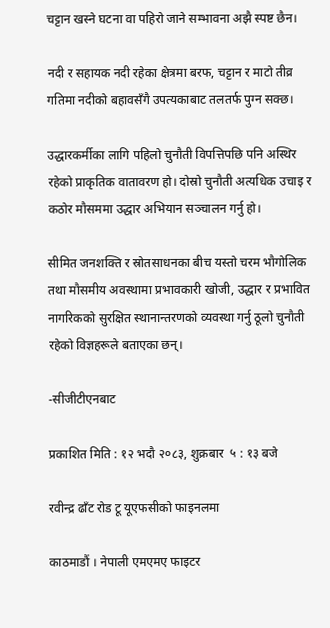चट्टान खस्ने घटना वा पहिरो जाने सम्भावना अझै स्पष्ट छैन।

नदी र सहायक नदी रहेका क्षेत्रमा बरफ, चट्टान र माटो तीव्र गतिमा नदीको बहावसँगै उपत्यकाबाट तलतर्फ पुग्न सक्छ।

उद्धारकर्मीका लागि पहिलो चुनौती विपत्तिपछि पनि अस्थिर रहेको प्राकृतिक वातावरण हो। दोस्रो चुनौती अत्यधिक उचाइ र कठोर मौसममा उद्धार अभियान सञ्चालन गर्नु हो।

सीमित जनशक्ति र स्रोतसाधनका बीच यस्तो चरम भौगोलिक तथा मौसमीय अवस्थामा प्रभावकारी खोजी, उद्धार र प्रभावित नागरिकको सुरक्षित स्थानान्तरणको व्यवस्था गर्नु ठूलो चुनौती रहेको विज्ञहरूले बताएका छन्।

-सीजीटीएनबाट

प्रकाशित मिति : १२ भदौ २०८३, शुक्रबार  ५ : १३ बजे

रवीन्द्र ढाँट रोड टू यूएफसीको फाइनलमा

काठमाडौं । नेपाली एमएमए फाइटर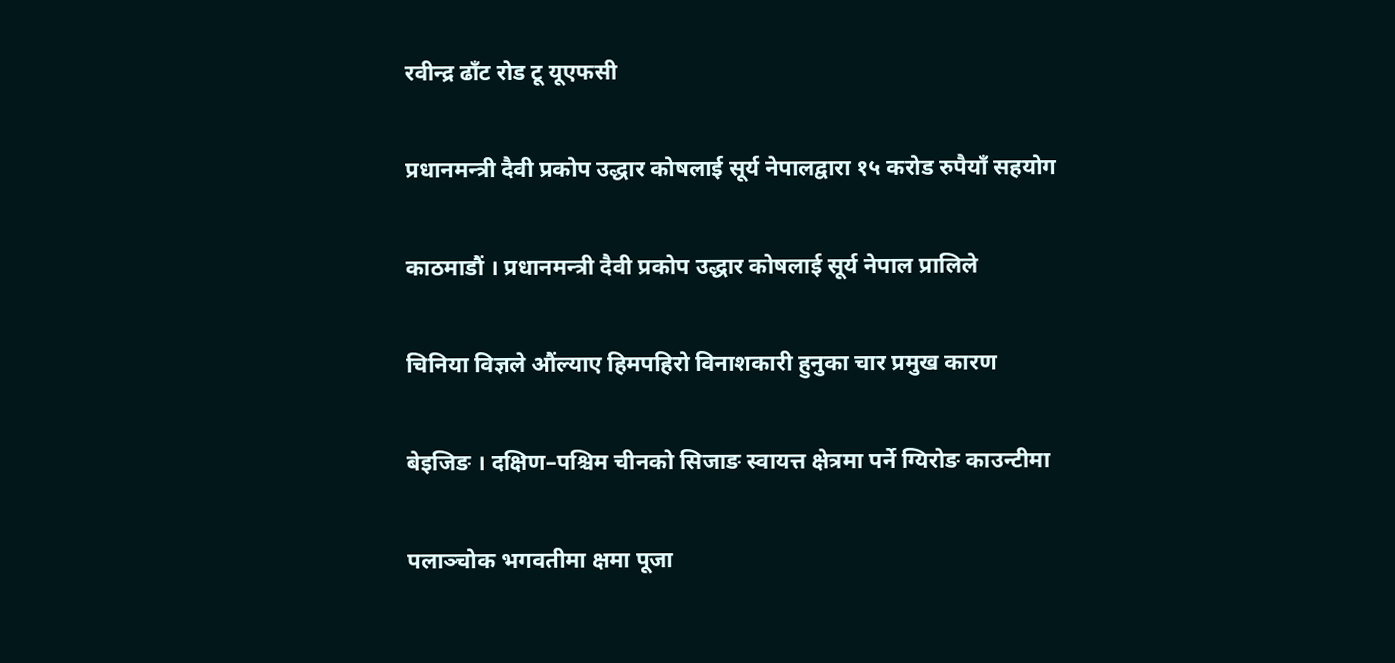रवीन्द्र ढाँट रोड टू यूएफसी

प्रधानमन्त्री दैवी प्रकोप उद्धार कोषलाई सूर्य नेपालद्वारा १५ करोड रुपैयाँ सहयोग

काठमाडौं । प्रधानमन्त्री दैवी प्रकोप उद्धार कोषलाई सूर्य नेपाल प्रालिले

चिनिया विज्ञले औंल्याए हिमपहिरो विनाशकारी हुनुका चार प्रमुख कारण

बेइजिङ । दक्षिण–पश्चिम चीनको सिजाङ स्वायत्त क्षेत्रमा पर्ने ग्यिरोङ काउन्टीमा

पलाञ्चोक भगवतीमा क्षमा पूजा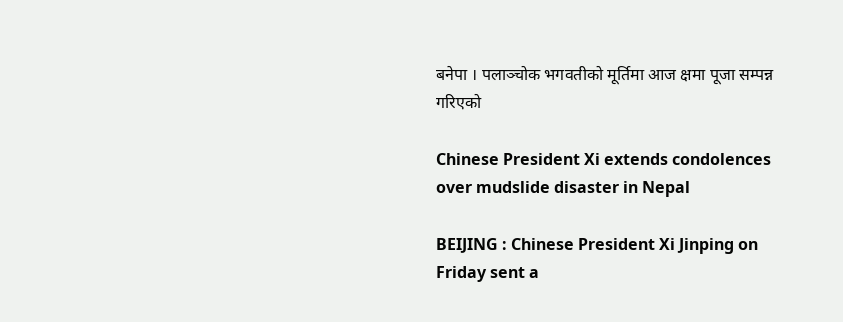बनेपा । पलाञ्चोक भगवतीको मूर्तिमा आज क्षमा पूजा सम्पन्न गरिएको

Chinese President Xi extends condolences over mudslide disaster in Nepal

BEIJING : Chinese President Xi Jinping on Friday sent a